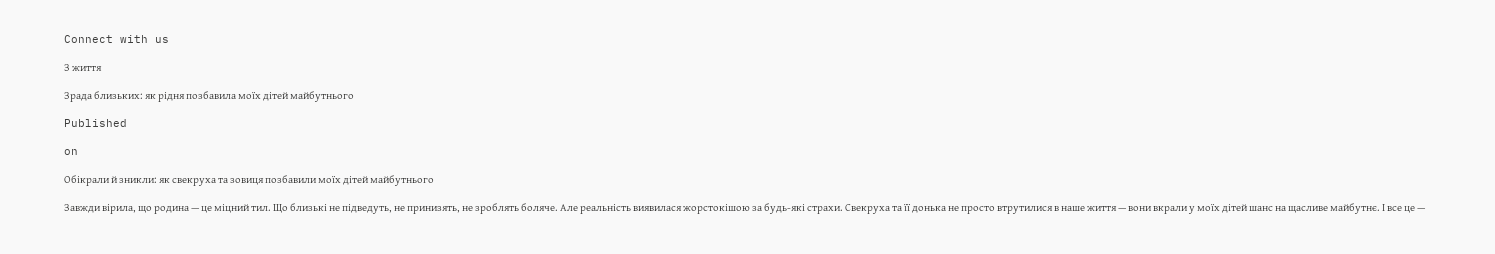Connect with us

З життя

Зрада близьких: як рідня позбавила моїх дітей майбутнього

Published

on

Обікрали й зникли: як свекруха та зовиця позбавили моїх дітей майбутнього

Завжди вірила, що родина — це міцний тил. Що близькі не підведуть, не принизять, не зроблять боляче. Але реальність виявилася жорстокішою за будь-які страхи. Свекруха та її донька не просто втрутилися в наше життя — вони вкрали у моїх дітей шанс на щасливе майбутнє. І все це —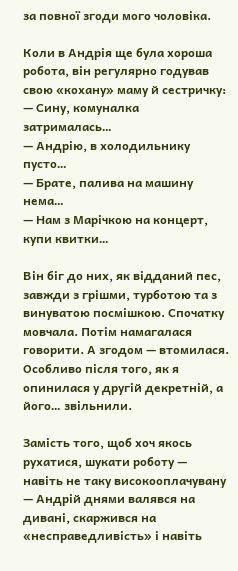за повної згоди мого чоловіка.

Коли в Андрія ще була хороша робота, він регулярно годував свою «кохану» маму й сестричку:
— Сину, комуналка затрималась…
— Андрію, в холодильнику пусто…
— Брате, палива на машину нема…
— Нам з Марічкою на концерт, купи квитки…

Він біг до них, як відданий пес, завжди з грішми, турботою та з винуватою посмішкою. Спочатку мовчала. Потім намагалася говорити. А згодом — втомилася. Особливо після того, як я опинилася у другій декретній, а його… звільнили.

Замість того, щоб хоч якось рухатися, шукати роботу — навіть не таку високооплачувану — Андрій днями валявся на дивані, скаржився на «несправедливість» і навіть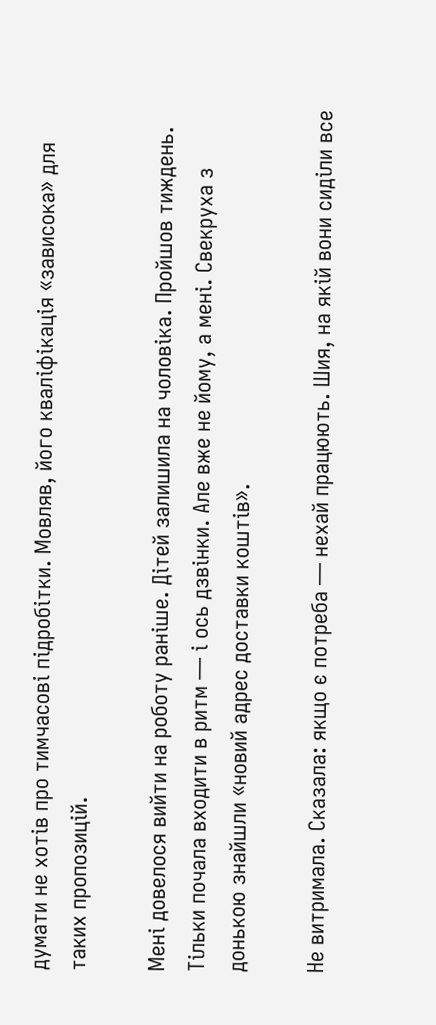думати не хотів про тимчасові підробітки. Мовляв, його кваліфікація «зависока» для таких пропозицій.

Мені довелося вийти на роботу раніше. Дітей залишила на чоловіка. Пройшов тиждень. Тільки почала входити в ритм — і ось дзвінки. Але вже не йому, а мені. Свекруха з донькою знайшли «новий адрес доставки коштів».

Не витримала. Сказала: якщо є потреба — нехай працюють. Шия, на якій вони сиділи все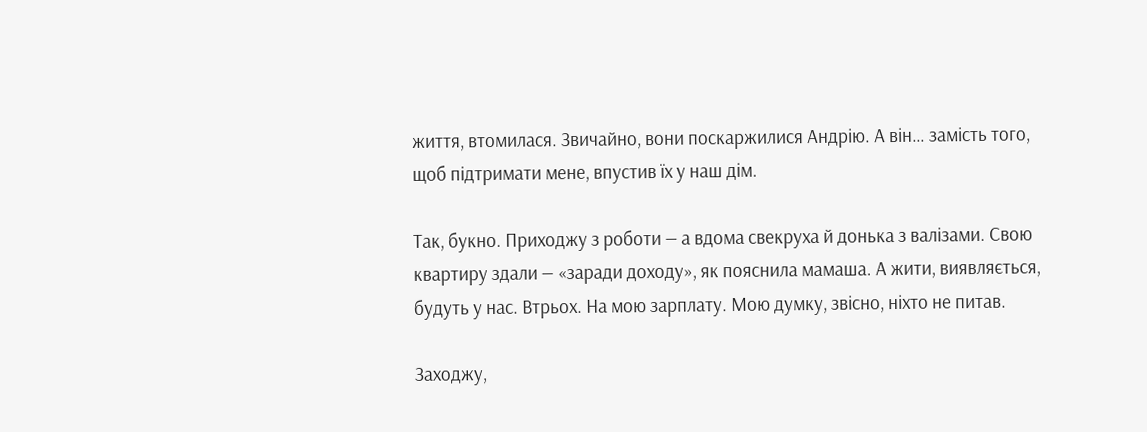життя, втомилася. Звичайно, вони поскаржилися Андрію. А він… замість того, щоб підтримати мене, впустив їх у наш дім.

Так, букно. Приходжу з роботи — а вдома свекруха й донька з валізами. Свою квартиру здали — «заради доходу», як пояснила мамаша. А жити, виявляється, будуть у нас. Втрьох. На мою зарплату. Мою думку, звісно, ніхто не питав.

Заходжу,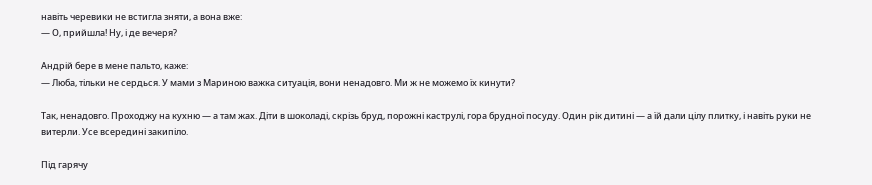навіть черевики не встигла зняти, а вона вже:
— О, прийшла! Ну, і де вечеря?

Андрій бере в мене пальто, каже:
— Люба, тільки не сердься. У мами з Мариною важка ситуація, вони ненадовго. Ми ж не можемо їх кинути?

Так, ненадовго. Проходжу на кухню — а там жах. Діти в шоколаді, скрізь бруд, порожні каструлі, гора брудної посуду. Один рік дитині — а їй дали цілу плитку, і навіть руки не витерли. Усе всередині закипіло.

Під гарячу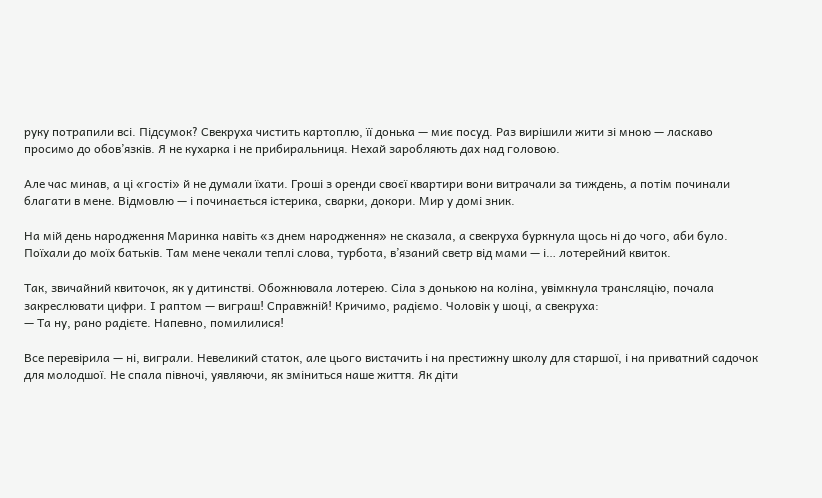руку потрапили всі. Підсумок? Свекруха чистить картоплю, її донька — миє посуд. Раз вирішили жити зі мною — ласкаво просимо до обов’язків. Я не кухарка і не прибиральниця. Нехай заробляють дах над головою.

Але час минав, а ці «гості» й не думали їхати. Гроші з оренди своєї квартири вони витрачали за тиждень, а потім починали благати в мене. Відмовлю — і починається істерика, сварки, докори. Мир у домі зник.

На мій день народження Маринка навіть «з днем народження» не сказала, а свекруха буркнула щось ні до чого, аби було. Поїхали до моїх батьків. Там мене чекали теплі слова, турбота, в’язаний светр від мами — і… лотерейний квиток.

Так, звичайний квиточок, як у дитинстві. Обожнювала лотерею. Сіла з донькою на коліна, увімкнула трансляцію, почала закреслювати цифри. І раптом — виграш! Справжній! Кричимо, радіємо. Чоловік у шоці, а свекруха:
— Та ну, рано радієте. Напевно, помилилися!

Все перевірила — ні, виграли. Невеликий статок, але цього вистачить і на престижну школу для старшої, і на приватний садочок для молодшої. Не спала півночі, уявляючи, як зміниться наше життя. Як діти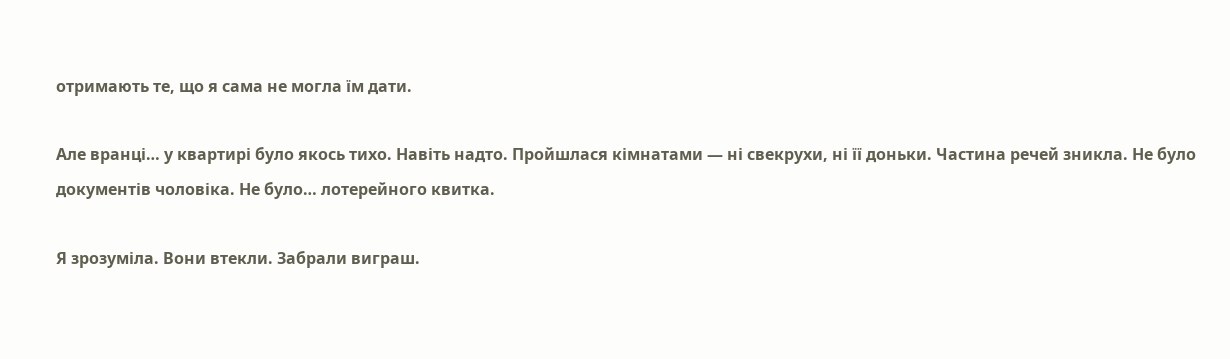отримають те, що я сама не могла їм дати.

Але вранці… у квартирі було якось тихо. Навіть надто. Пройшлася кімнатами — ні свекрухи, ні її доньки. Частина речей зникла. Не було документів чоловіка. Не було… лотерейного квитка.

Я зрозуміла. Вони втекли. Забрали виграш.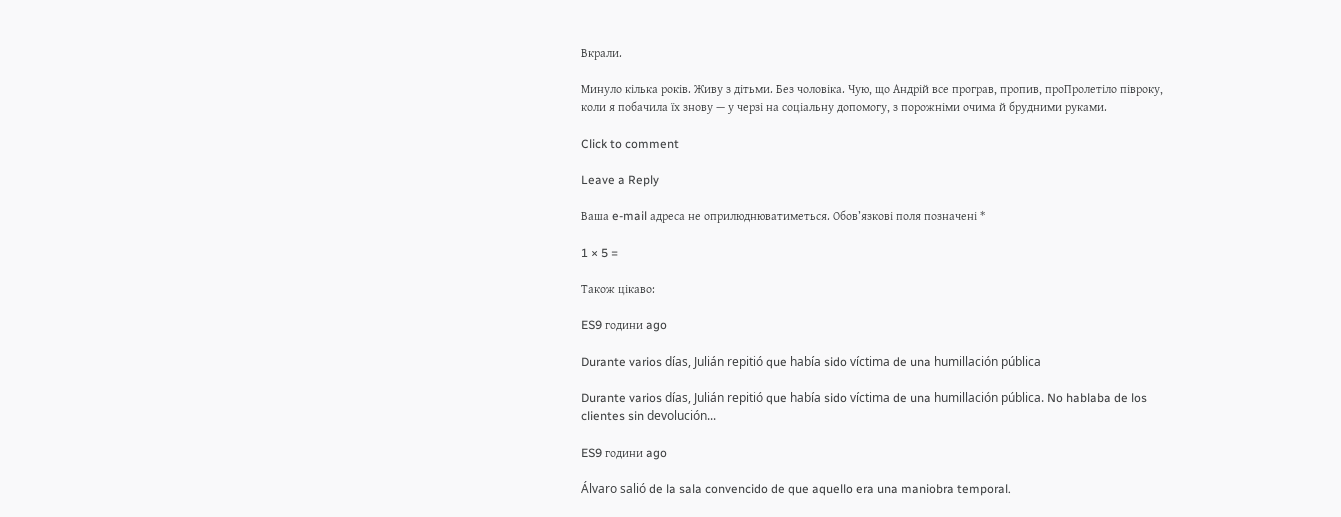Вкрали.

Минуло кілька років. Живу з дітьми. Без чоловіка. Чую, що Андрій все програв, пропив, проПролетіло півроку, коли я побачила їх знову — у черзі на соціальну допомогу, з порожніми очима й брудними руками.

Click to comment

Leave a Reply

Ваша e-mail адреса не оприлюднюватиметься. Обов’язкові поля позначені *

1 × 5 =

Також цікаво:

ES9 години ago

Durante varios días, Julián repitió que había sido víctima de una humillación pública

Durante varios días, Julián repitió que había sido víctima de una humillación pública. No hablaba de los clientes sin devolución...

ES9 години ago

Álvaro salió de la sala convencido de que aquello era una maniobra temporal.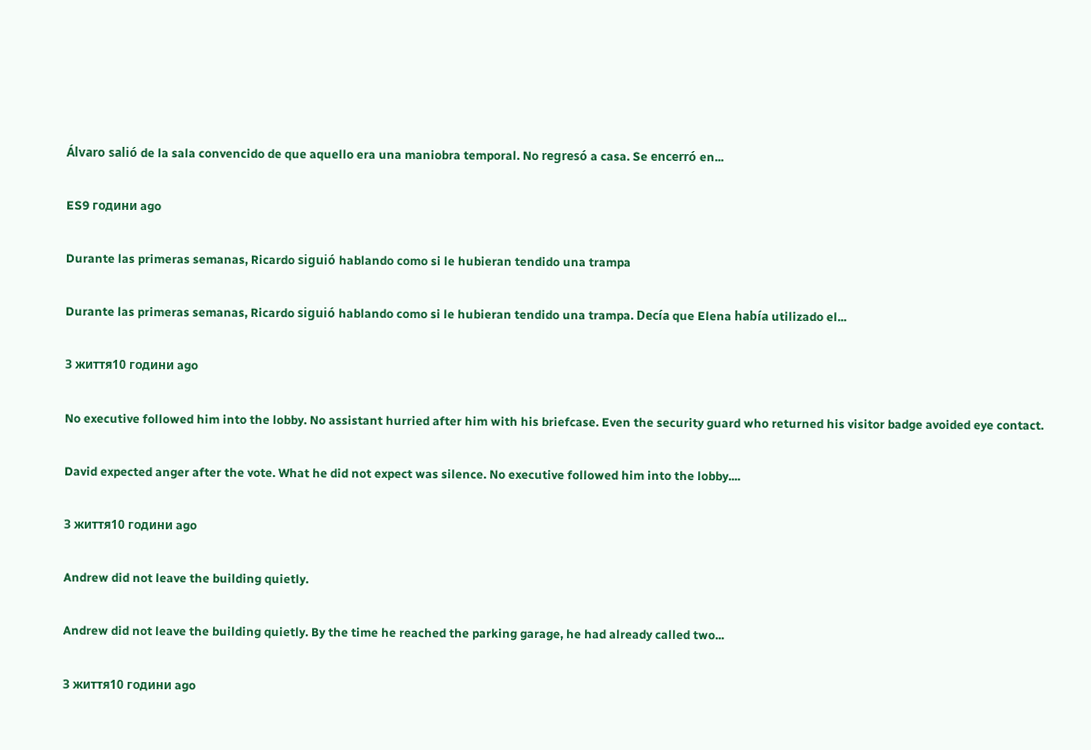Álvaro salió de la sala convencido de que aquello era una maniobra temporal. No regresó a casa. Se encerró en...

ES9 години ago

Durante las primeras semanas, Ricardo siguió hablando como si le hubieran tendido una trampa

Durante las primeras semanas, Ricardo siguió hablando como si le hubieran tendido una trampa. Decía que Elena había utilizado el...

З життя10 години ago

No executive followed him into the lobby. No assistant hurried after him with his briefcase. Even the security guard who returned his visitor badge avoided eye contact.

David expected anger after the vote. What he did not expect was silence. No executive followed him into the lobby....

З життя10 години ago

Andrew did not leave the building quietly.

Andrew did not leave the building quietly. By the time he reached the parking garage, he had already called two...

З життя10 години ago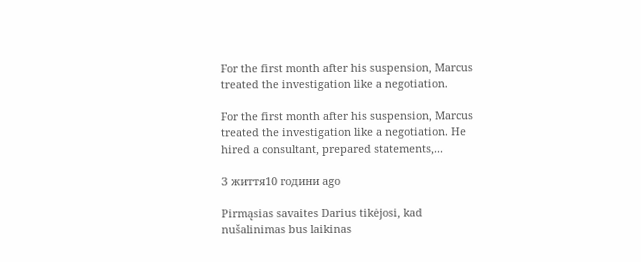For the first month after his suspension, Marcus treated the investigation like a negotiation.

For the first month after his suspension, Marcus treated the investigation like a negotiation. He hired a consultant, prepared statements,...

З життя10 години ago

Pirmąsias savaites Darius tikėjosi, kad nušalinimas bus laikinas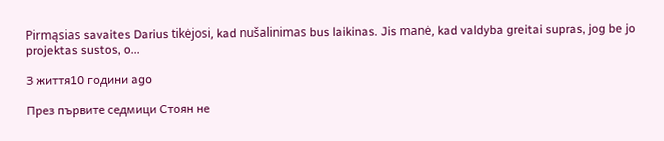Pirmąsias savaites Darius tikėjosi, kad nušalinimas bus laikinas. Jis manė, kad valdyba greitai supras, jog be jo projektas sustos, o...

З життя10 години ago

През първите седмици Стоян не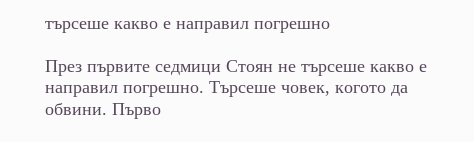търсеше какво е направил погрешно

През първите седмици Стоян не търсеше какво е направил погрешно. Търсеше човек, когото да обвини. Първо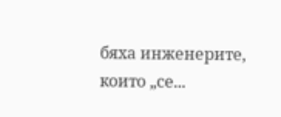бяха инженерите, които „се...